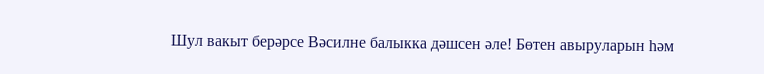Шул вакыт берәрсе Вәсилне балыкка дәшсен әле! Бөтен авыруларын һәм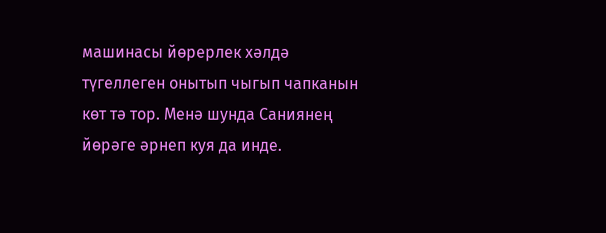машинасы йөрерлек хәлдә түгеллеген онытып чыгып чапканын көт тә тор. Менә шунда Саниянең йөрәге әрнеп куя да инде.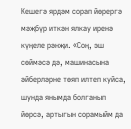Кешегә ярдәм сорап йөрергә мәҗбүр иткән ялкау иренә күңеле рәнҗи. «Соң, эш сөймәсә дә, машинасына әйберләрне төяп илтеп куйса, шунда янымда болганып йөрсә, артыгын сорамыйм да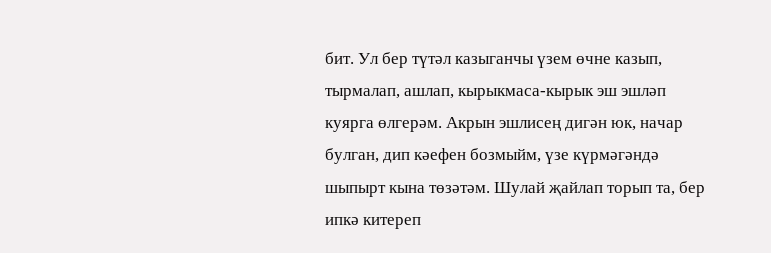бит. Ул бер түтәл казыганчы үзем өчне казып, тырмалап, ашлап, кырыкмаса-кырык эш эшләп куярга өлгерәм. Акрын эшлисең дигән юк, начар булган, дип кәефен бозмыйм, үзе күрмәгәндә шыпырт кына төзәтәм. Шулай җайлап торып та, бер ипкә китереп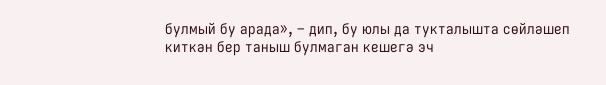булмый бу арада», – дип, бу юлы да тукталышта сөйләшеп киткән бер таныш булмаган кешегә эч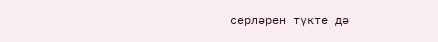серләрен түкте дә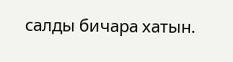салды бичара хатын.